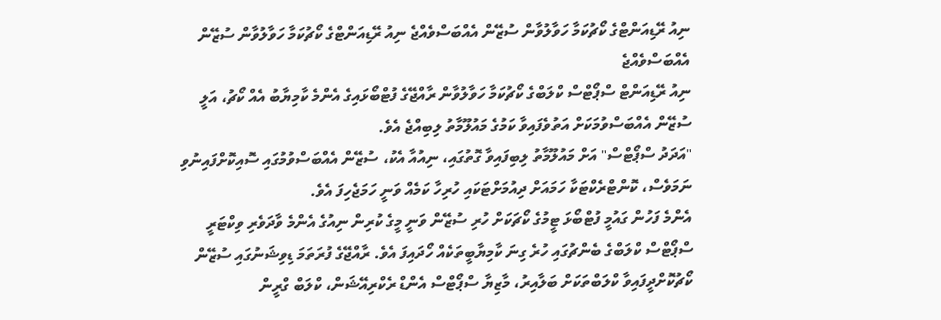ނިއު ރޭޑިއަންޓްގެ ކޯޗުކަމާ ހަވާލުވާން ސުޒޭން އެއްބަސްވެއްޖެ ނިއު ރޭޑިއަންޓްގެ ކޯޗުކަމާ ހަވާލުވާން ސުޒޭން އެއްބަސްވެއްޖެ
ނިއު ރޭޑިއަންޓް ސްޕޯޓްސް ކްލަބްގެ ކޯޗުކަމާ ހަވާލުވާން ރާއްޖޭގެ ފުޓްބޯޅައިގެ އެންމެ ކާމިޔާބު އެއް ކޯޗު، އަލީ ސުޒޭން އެއްބަސްވުމަކަށް އަތުވެފައިވާ ކަމުގެ މައުލޫމާތު ލިބިއްޖެ އެވެ.
"އަދަދު ސްޕޯޓްސް" އަށް މައުލޫމާތު ލިބިފައިވާ ގޮތުގައި، ނިއުއާ އެކު، ސުޒޭން އެއްބަސްވުމުގައި ސޮއިކޮށްފައިނުވި ނަމަވެސް، ކޮންޓްރެކްޓަކާ ހަމައަށް ދިއުމަށްޓަކައި ހުރިހާ ކަމެއް ވަނީ ހަމަޖެހިފަ އެވެ.
އެންމެ ފަހުން ގައުމީ ފުޓްބޯޅަ ޓީމުގެ ކޯޗަކަށް ހުރި ސުޒޭން ވަނީ މީގެ ކުރިން ނިއުގެ އެންމެ ވާދަވެރި ވިކްޓަރީ ސްޕޯޓްސް ކްލަބްގެ ބެންޗުގައި ހުރެ ގިނަ ކާމިޔާބީތަކެއް ހޯދައިފަ އެވެ. ރާއްޖޭގެ ފުރަތަމަ ޑިވިޝަނުގައި ސުޒޭން ކޯޗުކޮށްދީފައިވާ ކްލަބްތަކަށް ބަލާއިރު، މާޒިޔާ ސްޕޯޓްސް އެންޑް ރެކްރިއޭޝަން، ކްލަބް ގްރީން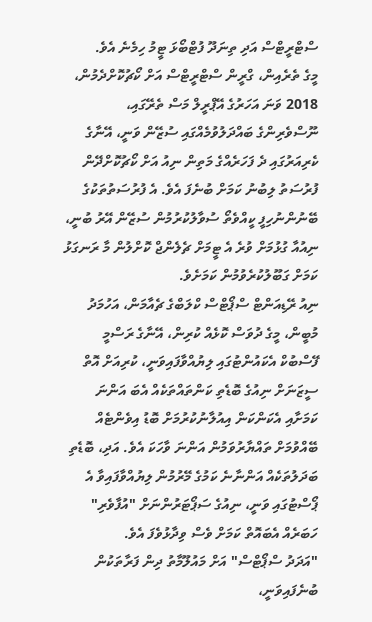ސްޓްރީޓްސް އަދި ތިނަދޫ ފުޓްބޯޅަ ޓީމު ހިމެނެ އެވެ.
މީގެ ތެރެއިން، ގްރީން ސްޓްރީޓްސް އަށް ކޯޗުކޮށްދެމުން، 2018 ވަނަ އަހަރުގެ އޭޕްރީލް މަސް ތެރޭގައި، ނޫސްވެރިންގެ ބައްދަލުވުމެއްގައި ސުޒޭން ވަނީ، އޭނާގެ ކެރިއަރުގައި ދެ ފަހަރެއްގެ މަތިން ނިއު އަށް ކޯޗުކޮށްދޭން ފުރުސަތު ލިބުނު ކަމަށް ބުނެފަ އެވެ. އެ ފުރުސަތުތަކުގެ ބޭނުންނުހިފީ ކީއްވެތޯ ސުވާލުކުރުމުން ސުޒޭން އޭރު ބުނީ، ނިއުއާ ގުޅުމަށް ވުރެ އެ ޓީމަށް ޗެލެންޖް ކޮށްލުން މާ ރަނގަޅު ކަމަށް ގަބޫލުކުރެވުމުން ކަމަށެވެ.
ނިއު ރޭޑިއަންޓް ސްޕޯޓްސް ކްލަބްގެ ޗެއާމަން، އަހުމަދު މުބީން، މީގެ ދުވަސް ކޮޅެއް ކުރިން، އޭނާގެ ރަސްމީ ފޭސްބުކް އެކައުންޓުގައި ލިޔުއްވާފައިވަނީ، ކުރިއަށް އޮތް ސީޒަނަށް ނިއުގެ ބޮޑެތި ކަންތައްތަކެއް އެބަ އަންނަ ކަމަށާއި އެކަންކަން އިއުލާނުކުރުމަށް ބޮޑު އިވެންޓެއް ބޭއްވުމަށް ތައްޔާރުވަމުން އަންނަ ވާހަކަ އެވެ. އަދި، ބޮޑެތި ބަދަލުތަކެއް އަންނާނެ ކަމުގެ މޭރުމުން ލިޔުއްވާފައިވާ އެ ޕޯސްޓުގައި ވަނީ، ނިއުގެ ސަޕޯޓަރުންނަށް "އުފާވެރި" ހަބަރެއް އެބައޮތް ކަމަށް ވެސް ވިދާޅުވެފަ އެވެ.
"އަދަދު ސްޕޯޓްސް" އަށް މައުލޫމާތު ދިން ފަރާތަކުން ބުނެފައިވަނީ،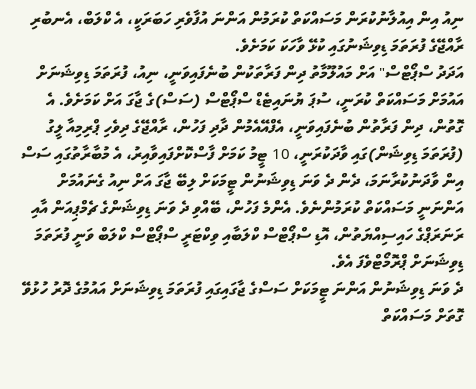ނިއު އިން އިއުލާނުކުރަން މަސައްކަތް ކުރަމުން އަންނަ އުފާވެރި ހަބަރަކީ، އެ ކްލަބް، އެނބުރި ރާއްޖޭގެ ފުރަތަމަ ޑިވިޝަނުގައި ކުޅޭ ވާހަކަ ކަމަށެވެ.
އަދަދު ސްޕޯޓްސް" އަށް މައުލޫމާތު ދިން ފަރާތަކުން ބުނެފައިވަނީ، ނިއު، ފުރަތަމަ ޑިވިޝަނަށް އައުމަށް މަސައްކަތް ކުރަނީ، ސުޕަ ޔުނައިޓެޑް ސްޕޯޓްސް (ސަސް)ގެ ޖާގަ އަށް ކަމަށެވެ. އެ ގޮތުން، ދިން ފަރާތުން ބުނެފައިވަނީ، އެފްއޭއެމުން ދާދި ފަހުން، ރާއްޖޭގެ ދިވެހި ޕްރިމިއާ ލީގު (ފުރަތަމަ ޑިވިޝަން)ގައި ވާދަކުރަނީ، 10 ޓީމު ކަމަށް ފާސްކޮށްފައިވާއިރު، އެ މުބާރާތުގައި ސަސް އިން ވާދަނުކުރާނަމަ، ދެން ދެ ވަނަ ޑިވިޝަނުން ޓީމަކަށް ލިބޭ ޖާގަ އަށް ނިއު ގެނައުމަށް އަންނަނީ މަސައްކަތް ކުރަމުންނެވެ. އެންމެ ފަހުން، ބޭއްވި ދެ ވަނަ ޑިވިޝަންގެ ޗެމްޕިއަން އާއި ރަނަރަޕްގެ ހައިސިއްޔަތުން، އޮޑި ސްޕޯޓްސް ކްލަބާއި ވިކްޓަރީ ސްޕޯޓްސް ކްލަބް ވަނީ ފުރަތަމަ ޑިވިޝަނަށް ޕްރޮމޯޓްވެފަ އެވެ.
ދެ ވަނަ ޑިވިޝަނުން އަންނަ ޓީމަކަށް ސަސްގެ ޖާގައިގައި ފުރަތަމަ ޑިވިޝަނަށް އައުމުގެ ދޮރު ހުޅުވޭ ގޮތަށް މަސައްކަތް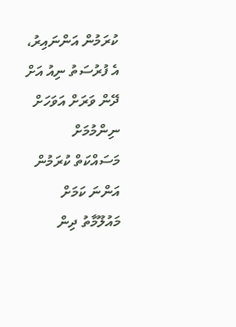ކުރަމުން އަންނައިރު، އެ ފުރުސަތު ނިއު އަށް ދޭން ވަރަށް އަވަހަށް ނިންމުމަށް މަސައްކަތް ކުރަމުން އަންނަ ކަމަށް މައުލޫމާތު ދިން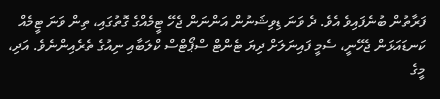ފަރާތުން ބުނެފައިވެ އެވެ. ދެ ވަނަ ޑިވިޝަނުން އަންނަން ޖެހޭ ޓީމެއްގެ ގޮތުގައި، ތިން ވަނަ ޓީމެއް ކަނޑައަޅަން ޖެހޭނީ، ސެމީ ފައިނަލަށް ދިޔަ ޓެންޓް ސްޕޯޓްސް ކްލަބާއި ނިއުގެ ތެރެއިންނެވެ. އަދި، މީގެ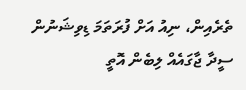ތެރެއިން، ނިއު އަށް ފުރަތަމަ ޑިވިޝަނުން ސީދާ ޖާގައެއް ލިބެން އޮތީ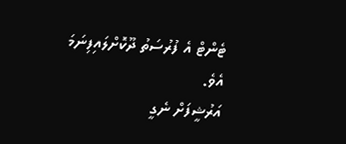ޓެންޓް އެ ފުރުސަތު ދޫކޮށްލައިފިނަމަ އެވެ.
އަރުޝީފަށް ނެގީ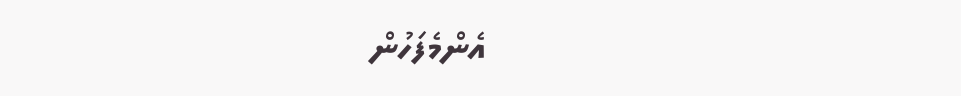އެންމެފަހުން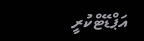އަޕްޑޭޓްކުރީ